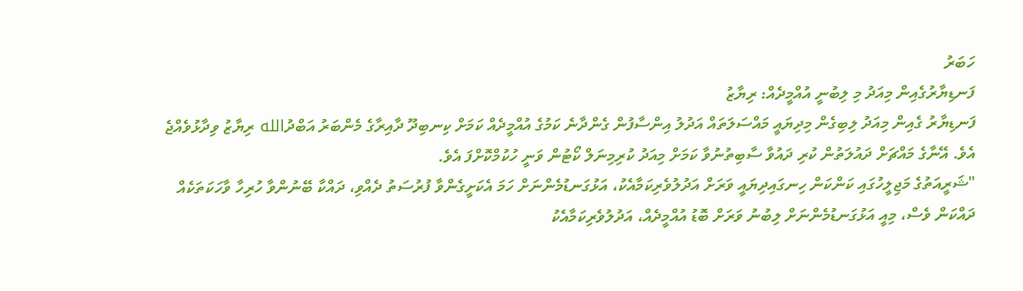ހަބަރު
ފަނޑިޔާރުގެއިން މިއަދު މި ލިބުނީ އުއްމީދެއް: ރިޔާޒު
ފަނޑިޔާރު ގެއިން މިއަދު ލިބިގެން މިދިޔައީ މައްސަލަތައް އަދުލު އިންސާފުން ގެންދާނެ ކަމުގެ އުއްމީދެއް ކަމަށް ކިނބިދޫ ދާއިރާގެ މެންބަރު އަބްދުالله ރިޔާޒު ވިދާޅުވެއްޖެ އެވެ. އޭނާގެ މައްޗަށް ދައުލަތުން ކުރި ދައުވާ ސާބިތުނުވާ ކަމަށް މިއަދު ކުރިމިނަލް ކޯޓުން ވަނީ ހުކުމްކޮށްފަ އެވެ.
"ޝަރީއަތުގެ މަޖިލީހުގައި ކަންކަން ހިނގައިދިޔައީ ވަރަށް އަދުލުވެރިކަމާއެކު، އަޅުގަނޑުމެންނަށް ހަމަ އެކަށީގެންވާ ފުރުސަތު ދެއްވި، ދައްކާ ބޭނުންވާ ހުރިހާ ވާހަކަތަކެއް ދައްކަން ވެސް، މިއީ އަޅުގަނޑުމެންނަށް ލިބުނު ވަރަށް ބޮޑު އުއްމީދެއް، އަދުލުވެރިކަމާއެކު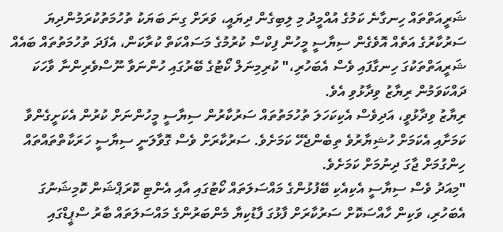ޝަރީއަތްތައް ހިނގާނެ ކަމުގެ އުއްމީދު މި ލިބިގެން ދިޔައީ، ވަރަށް ގިނަ ބަޔަކު ތުހުމަތުކުރަމުންދިޔަ ސަރުކާރުގެ އަތެއް އޮވެގެން ސިޔާސީ މީހުން ފިކްސް ކުރުމުގެ މަސައްކަތް ކުރާކަން، އެފަދަ ތުހުމަތުތައް ބައެއް ޝަރީއަތްތަކުގަ ހިނގާފައި ވެސް އެބަހުރި،" ކުރިމިނަލް ކޯޓުގެ ބޭރުގައި ހުންނަވާ ނޫސްވެރިންނާ ވާހަކަ ދައްކަވަމުން ރިޔާޒު ވިދާޅުވި އެވެ.
ރިޔާޒު ވިދާޅުވީ، އަދިވެސް އެކިކަހަލަ ތުހުމަތުތައް ސަރުކާރުން ސިޔާސީ މީހުންނަށް ކުރުން އެކަށީގެންވާ ކަމަށާއި އެކަމަށް ހުޝިޔާރުވެ ތިބެންޖެހޭ ކަމަށެވެ. ސަރުކާރަށް ވެސް ގޮވާލަނީ ސިޔާސީ ހަރަކާތްތައްތައް ހިންގުމަށް ޖާގަ ދިނުމަށް ކަމަށެވެ.
"މިއަދު ވެސް ސިޔާސީ އެކިއެކި ބޭފުޅުންގެ މައްސަލަތައް ކޯޓުގައި އާއި އެންޓި ކޮރަޕްޝަން ކޮމިޝަނުގަ އެބަހުރި، ވަކިން ހާއްސަކޮށް ސަރުކާރަށް ފާޅުގަ ފާޑުކިޔާ މެންބަރުންގެ މައްސަލަތައް ބާރު ސްޕީޑްގައި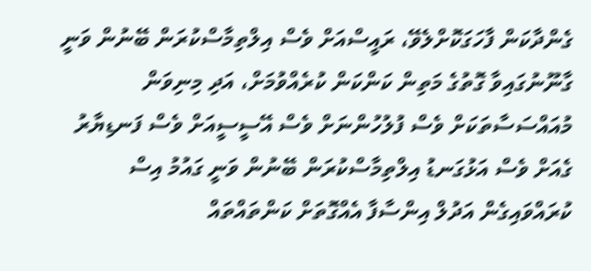ގެންދާކަން ފާހަގަކޮށްލެވޭ، ރައީސްއަށް ވެސް އިލްތިމާސްކުރަން ބޭނުން ވަނީ ގާނޫނުގައިވާ ގޮތުގެ މަތިން ކަންކަން ކުރެއްވުމަށް، އަދި މިނިވަން މުއައްސަސާތަކަށް ވެސް ފުލުހުންނަށް ވެސް އޭސީސީއަށް ވެސް ފަނޑިޔާރު ގެއަށް ވެސް އަޅުގަނޑު އިލްތިމާސްކުރަން ބޭނުން ވަނީ ގައުމު އިސް ކުރައްވައިގެން އަދުލް އިންސާފާ އެއްގޮތަށް ކަންތައްތައް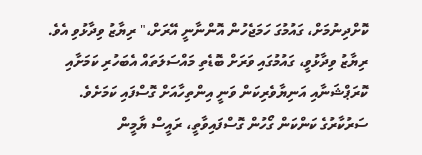ކޮށްދިނުމަށް، ގައުމުގަ ހަމަޖެހުން އޮންނާނީ އޭރަށް،" ރިޔާޒު ވިދާޅުވި އެވެ.
ރިޔާޒު ވިދާޅުވީ، ގައުމުގައި ވަރަށް ބޮޑެތި މައްސަލަތައް އެބަހުރި ކަމަށާއި ކޮރަޕްޝަނާއި އަނިޔާވެރިކަން ވަނީ އިންތިހާއަށް ގޮސްފައި ކަމަށެވެ. ސަރުކާރުގެ ކަންކަން ގޯހުން ގޮސްފައިވާތީ، ރައީސް ޔާމީން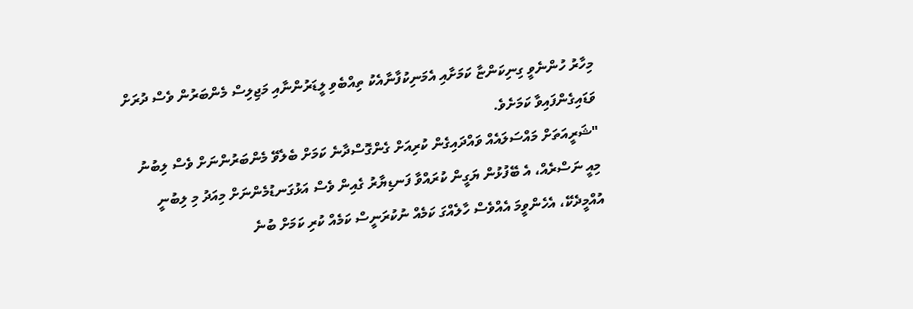މިހާރު ހުންނެވީ ގިނިކަންޏާ ކަމަށާއި އެމަނިކުފާނާއެކު ތިއްބެވި ލީޑަރުންނާއި މަޖިލިސް މެންބަރުން ވެސް ދުރަށް ވަޑައިގެންފައިވާ ކަމަށެވެ.
"ޝަރީއަތަށް މައްސަލައެއް ވައްދައިގެން ކުރިއަށް ގެންގޮސްދާނެ ކަމަށް ބެލެވޭ މެންބަރުންނަށް ވެސް ލިބުނު މިއީ ނަސްރެއް، އެ ބޭފުޅުން ޔަގީން ކުރައްވާ ފަނޑިޔާރު ގެއިން ވެސް އަޅުގަނޑުމެންނަށް މިއަދު މި ލިބުނީ އުއްމީދެކޭ، އެހެންވީމަ އެއްވެސް ހާލެއްގަ ކަމެއް ނުކުރަނީސް ކަމެއް ކުރި ކަމަށް ބުނެ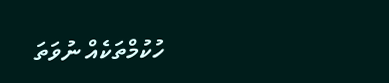ހުކުމްތަކެއް ނުވަތަ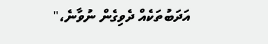އަދަބުތަކެއް ދެވިގެން ނުވާނެ،"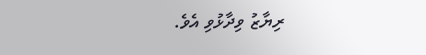ރިޔާޒު ވިދާޅުވި އެވެ.